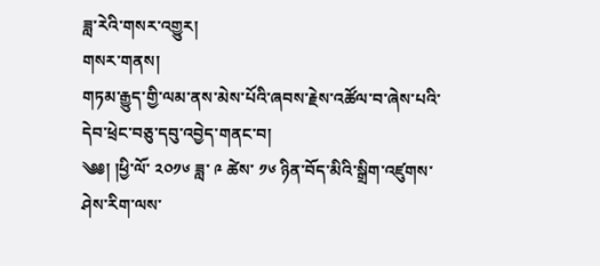ཟླ་རེའི་གསར་འགྱུར།
གསར་གནས།
གཏམ་རྒྱུད་གྱི་ལམ་ནས་མེས་པོའི་ཞབས་རྗེས་འཚོལ་བ་ཞེས་པའི་དེབ་ཕྲེང་བཅུ་དབུ་འབྱེད་གནང་བ།
༄༅། །ཕྱི་ལོ་ ༢༠༡༦ ཟླ་ ༩ ཚེས་ ༡༦ ཉིན་བོད་མིའི་སྒྲིག་འཛུགས་ཤེས་རིག་ལས་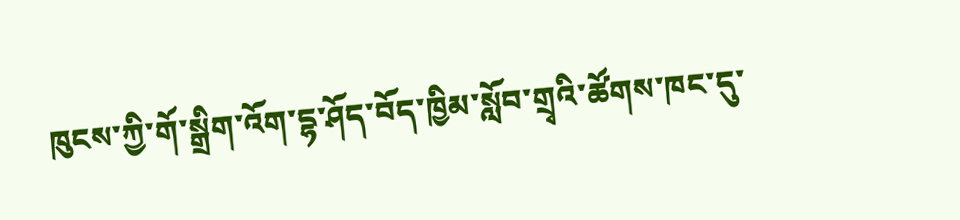ཁུངས་ཀྱི་གོ་སྒྲིག་འོག་དྷ་ཤོད་བོད་ཁྱིམ་སློབ་གྲྭའི་ཚོགས་ཁང་དུ་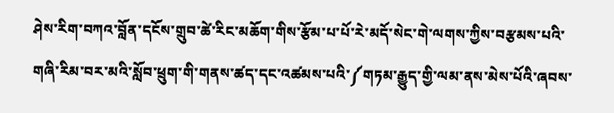ཤེས་རིག་བཀའ་བློན་དངོས་གྲུབ་ཚེ་རིང་མཆོག་གིས་རྩོམ་པ་པོ་རེ་མདོ་སེང་གེ་ལགས་ཀྱིས་བརྩམས་པའི་གཞི་རིམ་བར་མའི་སློབ་ཕྲུག་གི་གནས་ཚད་དང་འཚམས་པའི་༼གཏམ་རྒྱུད་གྱི་ལམ་ནས་མེས་པོའི་ཞབས་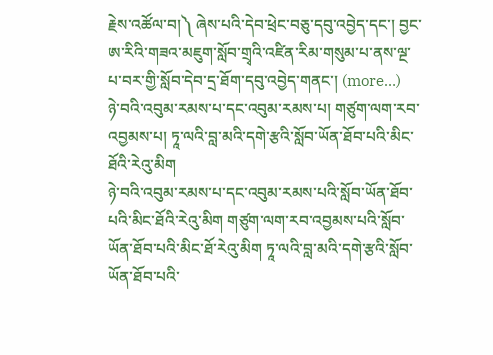རྗེས་འཚོལ་བ།༽ ཞེས་པའི་དེབ་ཕྲེང་བཅུ་དབུ་འབྱེད་དང་། བྱང་ཨ་རིའི་གཟའ་མཇུག་སློབ་གྲྭའི་འཛིན་རིམ་གསུམ་པ་ནས་ལྔ་པ་བར་གྱི་སློབ་དེབ་དྲ་ཐོག་དབུ་འབྱེད་གནང་། (more…)
ཉེ་བའི་འབུམ་རམས་པ་དང་འབུམ་རམས་པ། གཙུག་ལག་རབ་འབྱམས་པ། ཏཱ་ལའི་བླ་མའི་དགེ་རྩའི་སློབ་ཡོན་ཐོབ་པའི་མིང་ཐོའི་རེའུ་མིག
ཉེ་བའི་འབུམ་རམས་པ་དང་འབུམ་རམས་པའི་སློབ་ཡོན་ཐོབ་པའི་མིང་ཐོའི་རེའུ་མིག གཙུག་ལག་རབ་འབྱམས་པའི་སློབ་ཡོན་ཐོབ་པའི་མིང་ཐོ་རེའུ་མིག ཏཱ་ལའི་བླ་མའི་དགེ་རྩའི་སློབ་ཡོན་ཐོབ་པའི་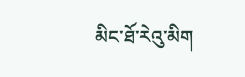མིང་ཐོ་རེའུ་མིག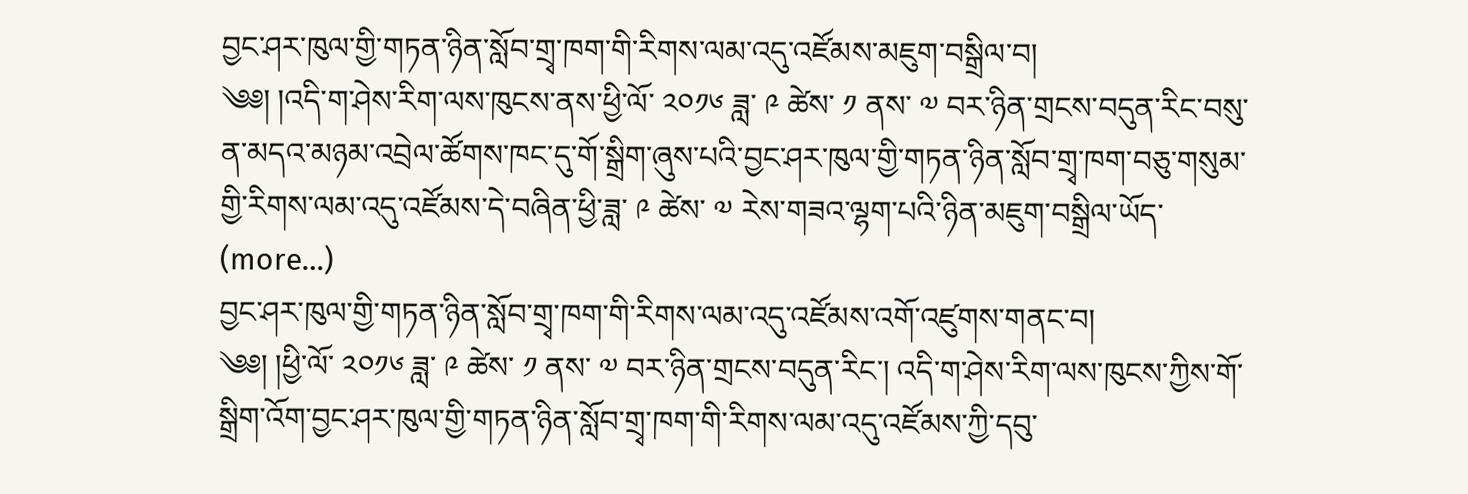བྱང་ཤར་ཁུལ་གྱི་གཏན་ཉིན་སློབ་གྲྭ་ཁག་གི་རིགས་ལམ་འདུ་འཛོམས་མཇུག་བསྒྲིལ་བ།
༄༅། །འདི་ག་ཤེས་རིག་ལས་ཁུངས་ནས་ཕྱི་ལོ་ ༢༠༡༦ ཟླ་ ༩ ཚེས་ ༡ ནས་ ༧ བར་ཉིན་གྲངས་བདུན་རིང་བསུ་ན་མདའ་མཉམ་འབྲེལ་ཚོགས་ཁང་དུ་གོ་སྒྲིག་ཞུས་པའི་བྱང་ཤར་ཁུལ་གྱི་གཏན་ཉིན་སློབ་གྲྭ་ཁག་བཅུ་གསུམ་གྱི་རིགས་ལམ་འདུ་འཛོམས་དེ་བཞིན་ཕྱི་ཟླ་ ༩ ཚེས་ ༧ རེས་གཟའ་ལྷག་པའི་ཉིན་མཇུག་བསྒྲིལ་ཡོད་ (more…)
བྱང་ཤར་ཁུལ་གྱི་གཏན་ཉིན་སློབ་གྲྭ་ཁག་གི་རིགས་ལམ་འདུ་འཛོམས་འགོ་འཛུགས་གནང་བ།
༄༅། །ཕྱི་ལོ་ ༢༠༡༦ ཟླ་ ༩ ཚེས་ ༡ ནས་ ༧ བར་ཉིན་གྲངས་བདུན་རིང་། འདི་ག་ཤེས་རིག་ལས་ཁུངས་ཀྱིས་གོ་སྒྲིག་འོག་བྱང་ཤར་ཁུལ་གྱི་གཏན་ཉིན་སློབ་གྲྭ་ཁག་གི་རིགས་ལམ་འདུ་འཛོམས་ཀྱི་དབུ་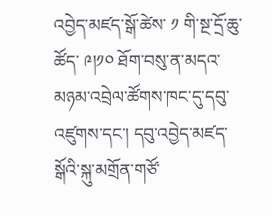འབྱེད་མཛད་སྒོ་ཚེས་ ༡ གི་སྔ་དྲོ་ཆུ་ཚོད་ ༩།༡༠ ཐོག་བསུ་ན་མདའ་མཉམ་འབྲེལ་ཚོགས་ཁང་དུ་དབུ་འཛུགས་དང་། དབུ་འབྱེད་མཛད་སྒོའི་སྐུ་མགྲོན་གཙོ་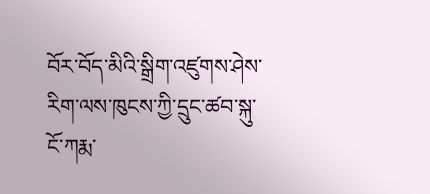བོར་བོད་མིའི་སྒྲིག་འཛུགས་ཤེས་རིག་ལས་ཁུངས་ཀྱི་དྲུང་ཚབ་སྐུ་ངོ་ཀརྨ་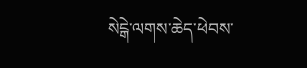སེངྒེ་ལགས་ཆེད་ཕེབས་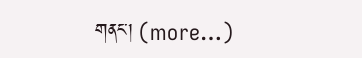གནང་། (more…)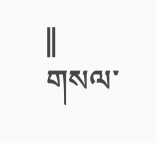||      གསལ་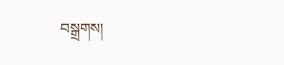བསྒྲགས།